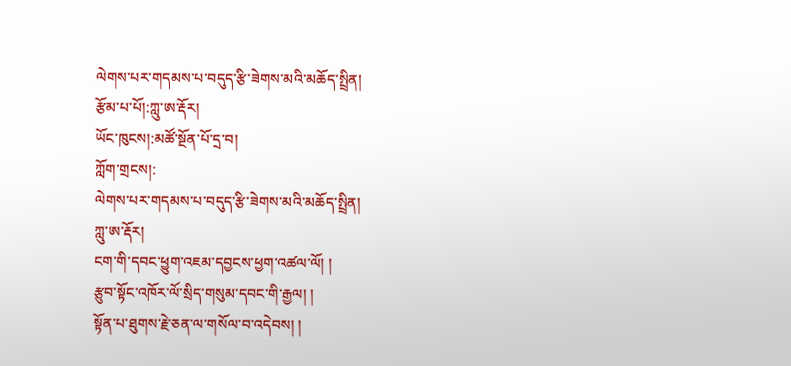ལེགས་པར་གདམས་པ་བདུད་རྩི་ཟེགས་མའི་མཆོད་སྤྲིན།
རྩོམ་པ་པོ།:ཀླུ་ཨ་རྡོར།
ཡོང་ཁུངས།:མཚོ་སྔོན་པོ་དྲ་བ།
ཀློག་གྲངས།:
ལེགས་པར་གདམས་པ་བདུད་རྩི་ཟེགས་མའི་མཆོད་སྤྲིན།
ཀླུ་ཨ་རྡོར།
ངག་གི་དབང་ཕྱུག་འཇམ་དབྱངས་ཕྱག་འཚལ་ལོ། །
རྩུབ་སྟོང་འཁོར་ལོ་སྲིད་གསུམ་དབང་གི་རྒྱལ། །
སྟོན་པ་ཐུགས་རྗེ་ཅན་ལ་གསོལ་བ་འདེབས། །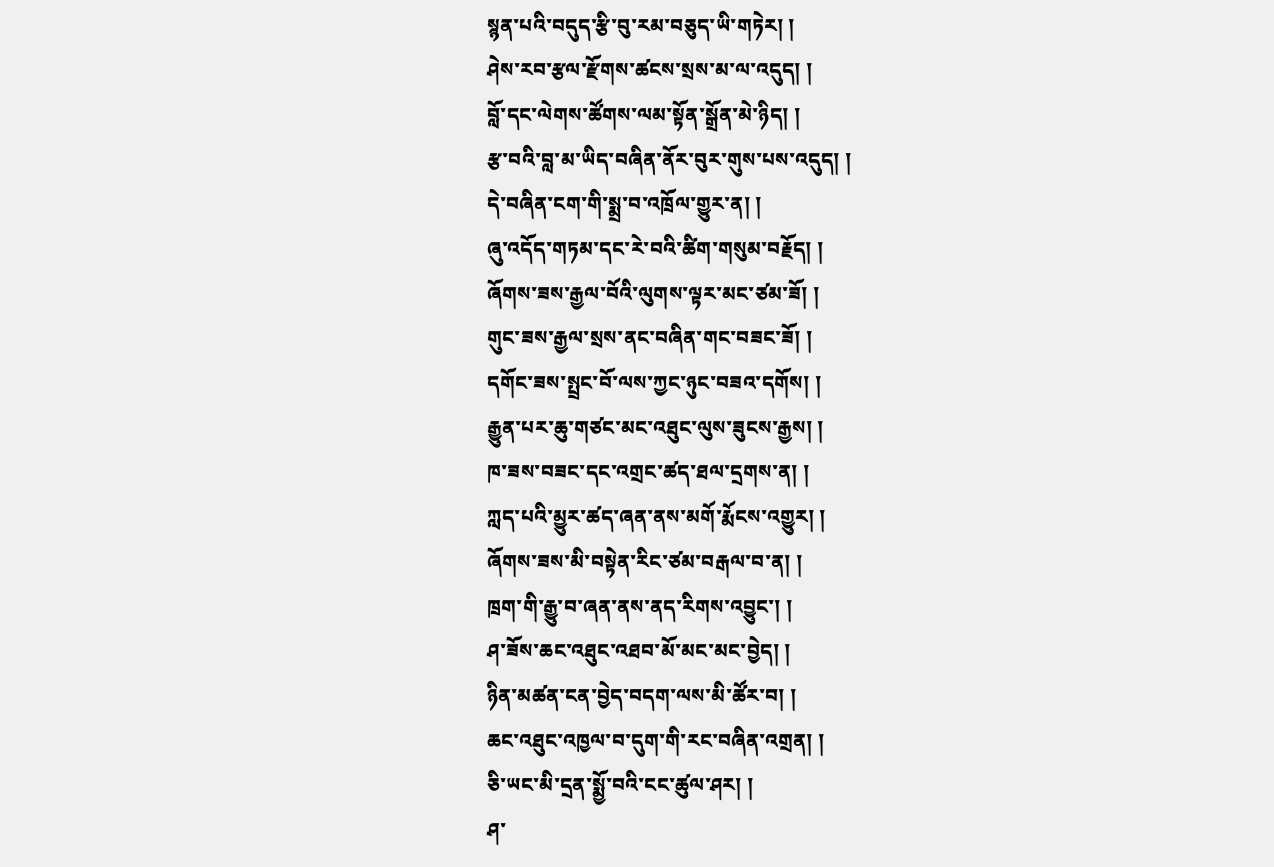སྙན་པའི་བདུད་རྩི་བུ་རམ་བཅུད་ཡི་གཏེར། །
ཤེས་རབ་རྩལ་རྫོགས་ཚངས་སྲས་མ་ལ་འདུད། །
བློ་དང་ལེགས་ཚོགས་ལམ་སྟོན་སྒྲོན་མེ་ཉིད། །
རྩ་བའི་བླ་མ་ཡིད་བཞིན་ནོར་བུར་གུས་པས་འདུད། །
དེ་བཞིན་ངག་གི་སྨྲ་བ་འཁྲོལ་གྱུར་ན། །
ཞུ་འདོད་གཏམ་དང་རེ་བའི་ཚིག་གསུམ་བརྗོད། །
ཞོགས་ཟས་རྒྱལ་བོའི་ལུགས་ལྟར་མང་ཙམ་ཟོ། །
གུང་ཟས་རྒྱལ་སྲས་ནང་བཞིན་གང་བཟང་ཟོ། །
དགོང་ཟས་སྤྲང་བོ་ལས་ཀྱང་ཉུང་བཟའ་དགོས། །
རྒྱུན་པར་ཆུ་གཙང་མང་འཐུང་ལུས་ཟུངས་རྒྱས། །
ཁ་ཟས་བཟང་དང་འགྲང་ཚད་ཐལ་དྲགས་ན། །
ཀླད་པའི་མྱུར་ཚད་ཞན་ནས་མགོ་རྨོངས་འགྱུར། །
ཞོགས་ཟས་མི་བསྟེན་རིང་ཙམ་བརྒལ་བ་ན། །
ཁྲག་གི་རྒྱུ་བ་ཞན་ནས་ནད་རིགས་འབྱུང་། །
ཤ་ཟོས་ཆང་འཐུང་འཐབ་མོ་མང་མང་བྱེད། །
ཉིན་མཚན་ངན་བྱེད་བདག་ལས་མི་ཚོར་བ། །
ཆང་འཐུང་འཁྱལ་བ་དུག་གི་རང་བཞིན་འགྲན། །
ཅི་ཡང་མི་དྲན་སྨྱོ་བའི་ངང་ཚུལ་ཤར། །
ཤ་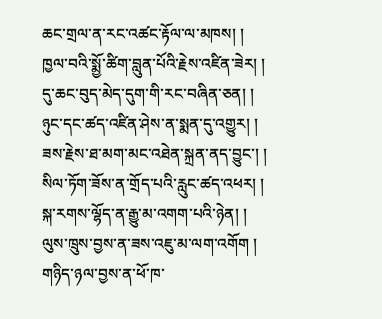ཆང་གྲལ་ན་རང་འཚང་རྟོལ་ལ་མཁས། །
ཁྱལ་བའི་སྨྱོ་ཚིག་བླུན་པོའི་རྗེས་འཛིན་ཟེར། །
དུ་ཆང་བུད་མེད་དུག་གི་རང་བཞིན་ཅན། །
ཉུང་དང་ཚད་འཛིན་ཤེས་ན་སྨན་དུ་འགྱུར། །
ཟས་རྗེས་ཐ་མག་མང་འཐེན་སྐྲན་ནད་བྱུང་། །
སིལ་ཏོག་ཟོས་ན་གྲོད་པའི་རླུང་ཚད་འཕར། །
སྐ་རགས་ལྷོད་ན་རྒྱུ་མ་འགག་པའི་ཉེན། །
ལུས་ཁྲུས་བྱས་ན་ཟས་འཇུ་མ་ལག་འགོག །
གཉིད་ཉལ་བྱས་ན་ཕོ་ཁ་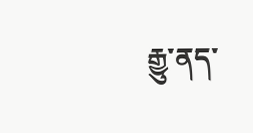རྒྱུ་ནད་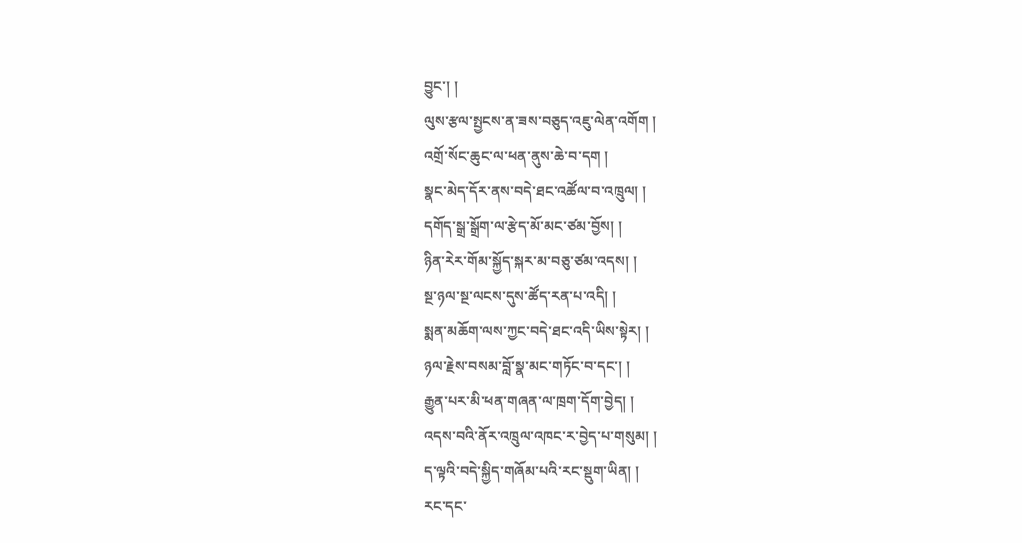བྱུང་། །
ལུས་རྩལ་སྤྱངས་ན་ཟས་བཅུད་འཇུ་ལེན་འགོག །
འགྲོ་སོང་ཆུང་ལ་ཕན་ནུས་ཆེ་བ་དག །
སྣང་མེད་དོར་ནས་བདེ་ཐང་འཚོལ་བ་འཁྲུལ། །
དགོད་སྒྲ་སྒྲོག་ལ་རྩེད་མོ་མང་ཙམ་བྱོས། །
ཉིན་རེར་གོམ་སྐྱོད་སྐར་མ་བཅུ་ཙམ་འདས། །
སྔ་ཉལ་སྔ་ལངས་དུས་ཚོད་རན་པ་འདི། །
སྨན་མཆོག་ལས་ཀྱང་བདེ་ཐང་འདི་ཡིས་སྟེར། །
ཉལ་རྗེས་བསམ་བློ་སྣ་མང་གཏོང་བ་དང་། །
རྒྱུན་པར་མི་ཕན་གཞན་ལ་ཁྲག་དོག་བྱེད། །
འདས་བའི་ནོར་འཁྲུལ་འཁང་ར་བྱེད་པ་གསུམ། །
ད་ལྟའི་བདེ་སྐྱིད་གཞོམ་པའི་རང་སྡུག་ཡིན། །
རང་དང་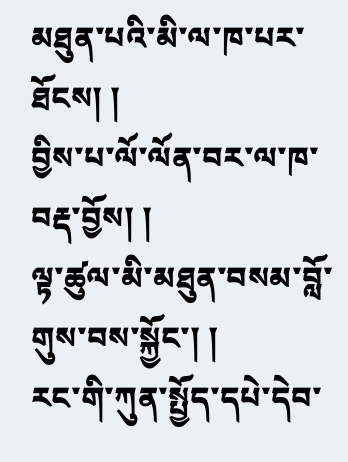མཐུན་པའི་མི་ལ་ཁ་པར་ཐོངས། །
བྱིས་པ་ལོ་ལོན་བར་ལ་ཁ་བརྡ་བྱོས། །
ལྟ་ཚུལ་མི་མཐུན་བསམ་བློ་གུས་བས་སྐྱོང་། །
རང་གི་ཀུན་སྤྱོད་དཔེ་དེབ་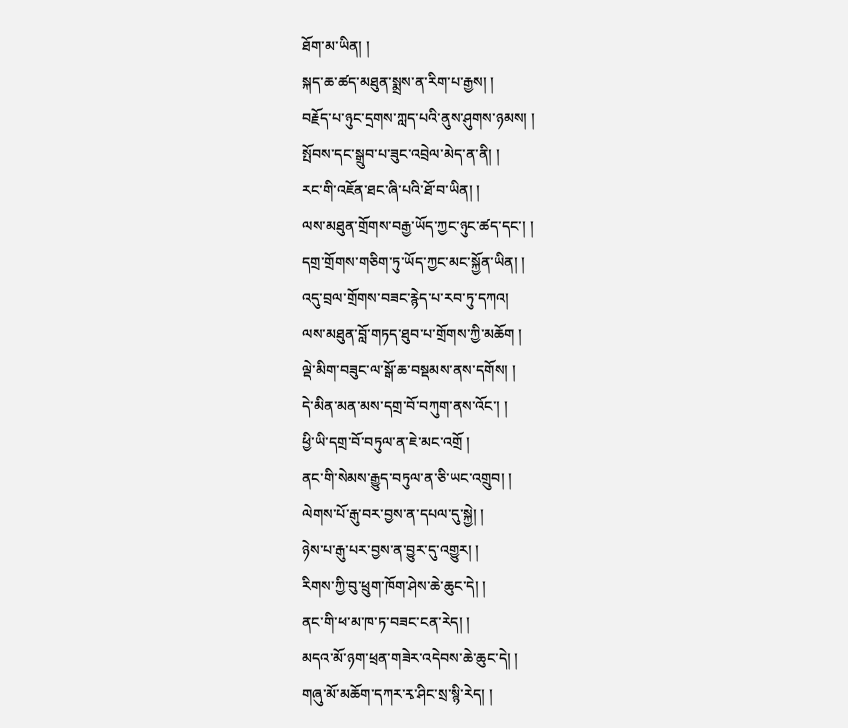ཐོག་མ་ཡིན། །
སྐད་ཆ་ཚད་མཐུན་སྨྲས་ན་རིག་པ་རྒྱས། །
བརྗོད་པ་ཉུང་དྲགས་ཀླད་པའི་ནུས་ཤུགས་ཉམས། །
སྤོབས་དང་སྒྲུབ་པ་ཟུང་འབྲེལ་མེད་ན་ནི། །
རང་གི་འཇོན་ཐང་ཞི་པའི་ཐོ་བ་ཡིན། །
ལས་མཐུན་གྲོགས་བརྒྱ་ཡོད་ཀྱང་ཉུང་ཚད་དང་། །
དགྲ་གྲོགས་གཅིག་ཏུ་ཡོད་ཀྱང་མང་སྐྱོན་ཡིན། །
འདུ་བྲལ་གྲོགས་བཟང་རྙེད་པ་རབ་ཏུ་དཀའ།
ལས་མཐུན་བློ་གཏད་ཐུབ་པ་གྲོགས་ཀྱི་མཆོག །
ལྡེ་མིག་བཟུང་ལ་སྒོ་ཆ་བསྡམས་ནས་དགོས། །
དེ་མིན་མན་མས་དགྲ་བོ་བཀུག་ནས་འོང་། །
ཕྱི་ཡི་དགྲ་བོ་བཏུལ་ན་ཇེ་མང་འགྲོ །
ནང་གི་སེམས་རྒྱུད་བཏུལ་ན་ཅི་ཡང་འགྲུབ། །
ལེགས་པོ་རྒུ་བར་བྱས་ན་དཔལ་དུ་སྐྱེ། །
ཉེས་པ་རྒུ་པར་བྱས་ན་བྱུར་དུ་འགྱུར། །
རིགས་ཀྱི་བུ་ཕྲུག་ཁོག་ཤེས་ཆེ་ཆུང་དེ། །
ནང་གི་ཕ་མ་ཁ་ཏ་བཟང་ངན་རེད། །
མདའ་མོ་ཉག་ཕྲན་གཟེར་འདེབས་ཆེ་ཆུང་དེ། །
གཞུ་མོ་མཆོག་དཀར་རྭ་ཤིང་སྲ་སྙི་རེད། །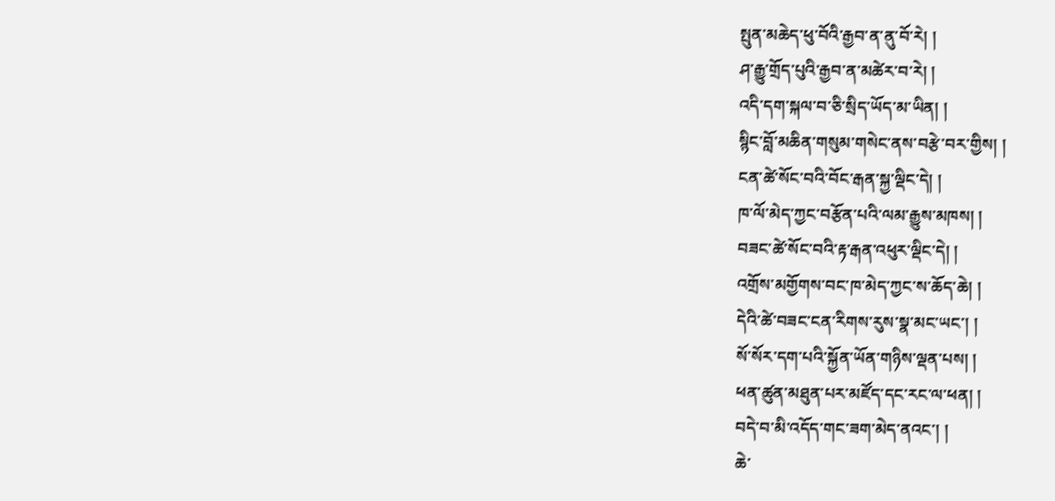སྤུན་མཆེད་ཕུ་བོའི་རྒྱབ་ན་ནུ་བོ་རེ། །
ཤ་རྒྱུ་གྲོད་པུའི་རྒྱབ་ན་མཚེར་བ་རེ། །
འདི་དག་སྐལ་བ་ཅི་སྲིད་ཡོད་མ་ཡིན། །
སྙིང་བློ་མཆིན་གསུམ་གསེང་ནས་བརྩེ་བར་གྱིས། །
ངན་ཚེ་སོང་བའི་བོང་རྒན་སྐྱ་ལྡིང་དེ། །
ཁ་ལོ་མེད་ཀྱང་བརྩོན་པའི་ལམ་རྒྱུས་མཁས། །
བཟང་ཚེ་སོང་བའི་རྟ་རྒན་འཕུར་ལྡིང་དེ། །
འགྲོས་མགྱོགས་བང་ཁ་མེད་ཀྱང་ས་ཆོད་ཆེ། །
དེའི་ཚེ་བཟང་ངན་རིགས་རུས་སྣ་མང་ཡང་། །
སོ་སོར་དག་པའི་སྐྱོན་ཡོན་གཉིས་ལྡན་པས། །
ཕན་ཚུན་མཐུན་པར་མཛོད་དང་རང་ལ་ཕན། །
བདེ་བ་མི་འདོད་གང་ཟག་མེད་ནའང་། །
ཆེ་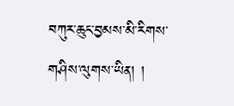བཀུར་ཆུང་བྱམས་མི་རིགས་གཤིས་ལུགས་ཡིན། །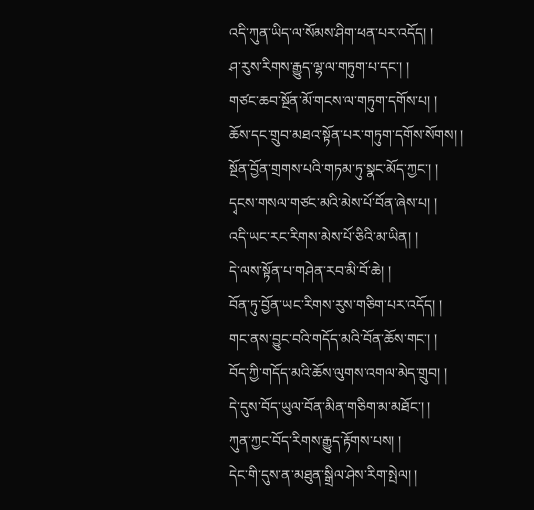འདི་ཀུན་ཡིད་ལ་སོམས་ཤིག་ཕན་པར་འདོད། །
ཤ་རུས་རིགས་རྒྱུད་ལྷ་ལ་གཏུག་པ་དང་། །
གཙང་ཆབ་སྔོན་མོ་གངས་ལ་གཏུག་དགོས་པ། །
ཆོས་དང་གྲུབ་མཐའ་སྟོན་པར་གཏུག་དགོས་སོགས། །
སྔོན་བྱོན་གྲགས་པའི་གཏམ་ཏུ་སྣང་མོད་ཀྱང་། །
དྭངས་གསལ་གཙང་མའི་མེས་པོ་བོན་ཞེས་པ། །
འདི་ཡང་རང་རིགས་མེས་པོ་ཅིའི་མ་ཡིན། །
དེ་ལས་སྟོན་པ་གཤེན་རབ་མི་བོ་ཆེ། །
བོན་ཏུ་བྱོན་ཡང་རིགས་རུས་གཅིག་པར་འདོད། །
གང་ནས་བྱུང་བའི་གདོད་མའི་བོན་ཆོས་གང་། །
བོད་ཀྱི་གདོད་མའི་ཆོས་ལུགས་འགལ་མེད་གྲུབ། །
དེ་དུས་བོད་ཡུལ་བོན་མིན་གཅིག་མ་མཐོང་། །
ཀུན་ཀྱང་བོད་རིགས་རྒྱུད་རྟོགས་པས། །
དེང་གི་དུས་ན་མཐུན་སྒྲིལ་ཤེས་རིག་སྤེལ། །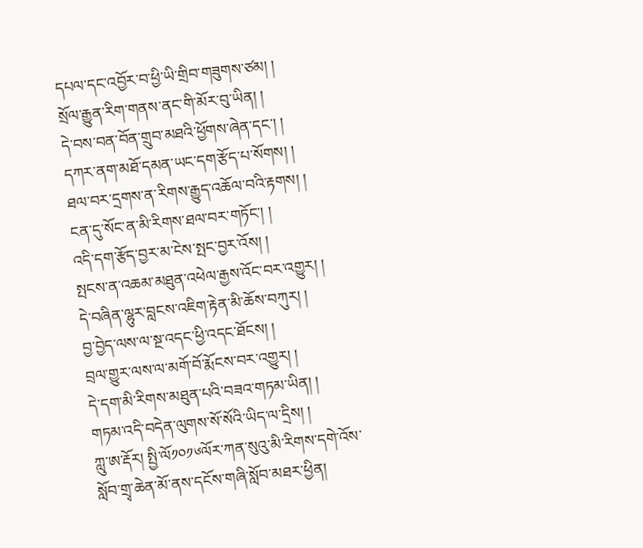དཔལ་དང་འབྱོར་བ་ཕྱི་ཡི་གྲིབ་གཟུགས་ཙམ། །
སྲོལ་རྒྱུན་རིག་གནས་ནང་གི་མོར་བུ་ཡིན། །
དེ་བས་བན་བོན་གྲུབ་མཐའི་ཕྱོགས་ཞེན་དང་། །
དཀར་ནག་མཐོ་དམན་ཡང་དག་རྩོད་པ་སོགས། །
ཐལ་བར་དྲགས་ན་རིགས་རྒྱུད་འཆོལ་བའི་རྟགས། །
ངན་དུ་སོང་ན་མི་རིགས་ཐལ་བར་གཏོང་། །
འདི་དག་རྩོད་བྱར་མ་ངེས་སྤང་བྱར་འོས། །
སྤངས་ན་འཆམ་མཐུན་འཕེལ་རྒྱས་འོང་བར་འགྱུར། །
དེ་བཞིན་ལྷུར་བླངས་འཇིག་རྟེན་མི་ཆོས་བཀུར། །
བྱ་བྱེད་ལས་ལ་སྔ་འདང་ཕྱི་འདང་ཐོངས། །
བྲལ་གྱུར་ལས་ལ་མགོ་བོ་རྨོངས་བར་འགྱུར། །
དེ་དག་མི་རིགས་མཐུན་པའི་བཟའ་གཏམ་ཡིན། །
གཏམ་འདི་བདེན་ལུགས་སོ་སོའི་ཡིད་ལ་དྲིས། །
ཀླུ་ཨ་རྡོར། སྤྱི་ལོ༡༠༡༦ལོར་ཀན་སུའུ་མི་རིགས་དགེ་འོས་སློབ་གྲྭ་ཆེན་མོ་ནས་དངོས་གཞི་སློབ་མཐར་ཕྱིན།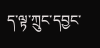ད་ལྟ་ཀྲུང་དབྱང་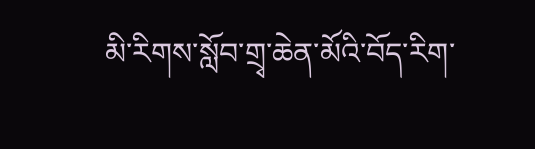མི་རིགས་སློབ་གྲྭ་ཆེན་མོའི་བོད་རིག་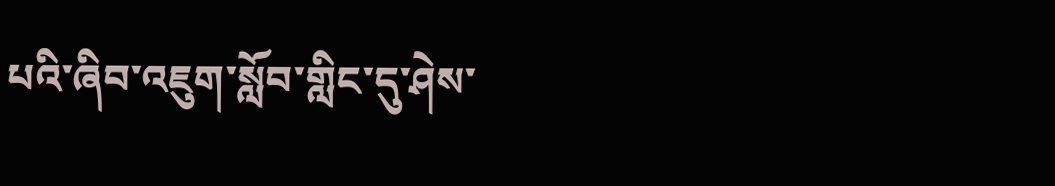པའི་ཞིབ་འཇུག་སློབ་གླིང་དུ་ཤེས་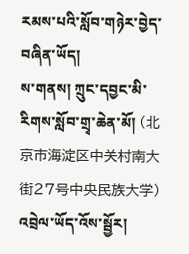རམས་པའི་སློབ་གཉེར་བྱེད་བཞིན་ཡོད།
ས་གནས། ཀྲུང་དབྱང་མི་རིགས་སློབ་གྲྭ་ཆེན་མོ། (北京市海淀区中关村南大街27号中央民族大学)
འབྲེལ་ཡོད་འོས་སྦྱོར།